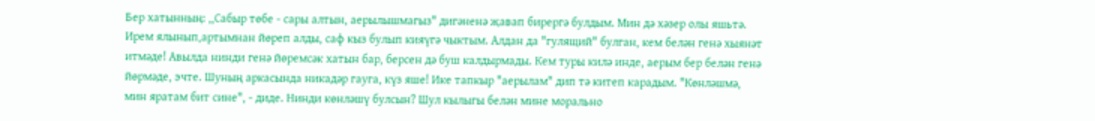Бер хатынның: ,,Сабыр төбе - сары алтын, аерылышмагыз" дигәненә җавап бирергә булдым. Мин дә хәзер олы яшьтә. Ирем ялынып,артымнан йөреп алды, саф кыз булып кияүгә чыктым. Алдан да "гулящий" булган, кем белән генә хыянәт итмәде! Авылда нинди генә йөремсәк хатын бар, берсен дә буш калдырмады. Кем туры килә инде, аерым бер белән генә йөрмәде, эчте. Шуның аркасында никадәр гауга, күз яше! Ике тапкыр "аерылам" дип тә китеп карадым. "Көнләшмә, мин яратам бит сине", - диде. Нинди көнләшү булсын? Шул кылыгы белән мине морально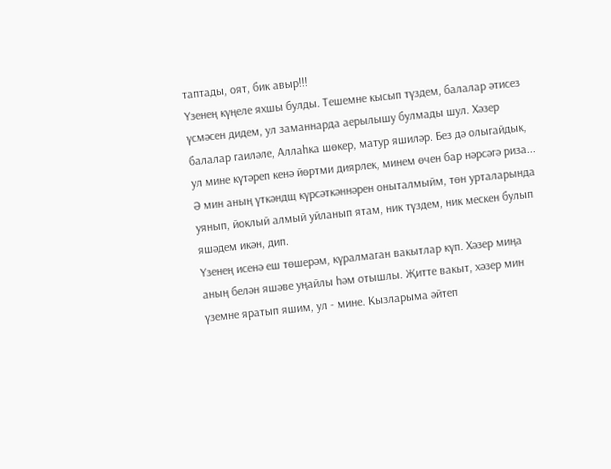таптады, оят, бик авыр!!!
Үзенең күңеле яхшы булды. Тешемне кысып түздем, балалар әтисез үсмәсен дидем, ул заманнарда аерылышу булмады шул. Хәзер балалар гаиләле, Аллаһка шөкер, матур яшиләр. Без дә олыгайдык, ул мине күтәреп кенә йөртми диярлек, минем өчен бар нәрсәгә риза... Ә мин аның үткәндщ күрсәткәннәрен оныталмыйм, төн урталарында уянып, йоклый алмый уйланып ятам, ник түздем, ник мескен булып яшәдем икән, дип.
Үзенең исенә еш төшерәм, күралмаган вакытлар күп. Хәзер миңа аның белән яшәве уңайлы һәм отышлы. Җитте вакыт, хәзер мин үземне яратып яшим, ул - мине. Кызларыма әйтеп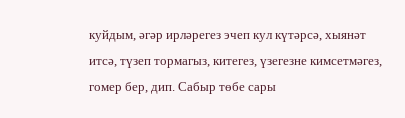куйдым, әгәр ирләрегез эчеп кул күтәрсә, хыянәт итсә, түзеп тормагыз, китегез, үзегезне кимсетмәгез, гомер бер, дип. Сабыр төбе сары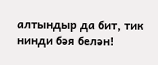алтындыр да бит, тик нинди бәя белән!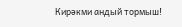Кирәкми андый тормыш!